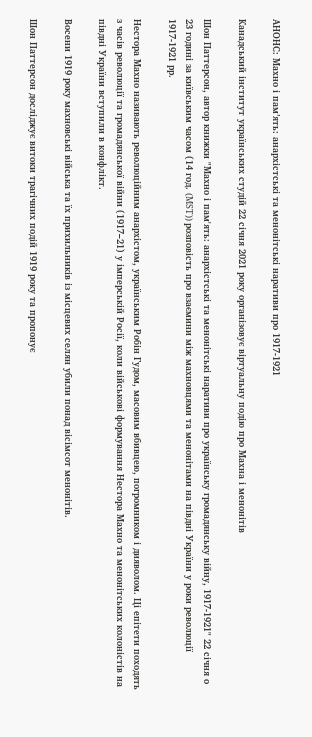АНОНС: Махно і пам’ять: анархістські та менонітські наративи про 1917-1921

Канадський інститут українських студій 22 січня 2021 року організовує віртуальну подію про Махна і менонітів

Шон Паттерсон, автор книжки "Махно і пам'ять: анархістські та менонітські наративи про українську громадянську війну, 1917-1921" 22 січня о 23 годині за київським часом (14 год. (MST)) розповість про взаємини між махновцями та менонітами на півдні України у роки революції 1917-1921 рр.

Нестора Махно називають революційним анархістом, українським Робін Гудом, масовим вбивцею, погромником і дияволом. Ці епітети походять з часів революції та громадянської війни (1917–21) у імперській Росії, коли військові формування Нестора Махно та менонітських колоністів на півдні України вступили в конфлікт.

Восени 1919 року махновські війська та їх прихильників із місцевих селян убили понад вісімсот менонітів.

Шон Паттерсон досліджує витоки трагічних подій 1919 року та пропонує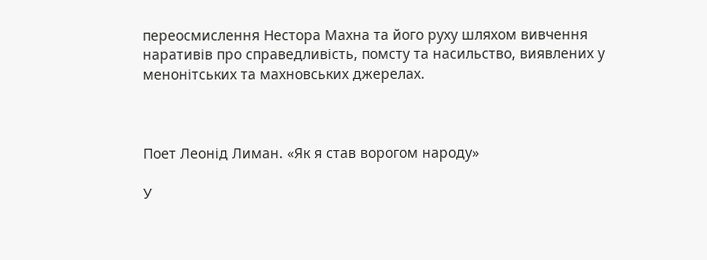переосмислення Нестора Махна та його руху шляхом вивчення наративів про справедливість, помсту та насильство, виявлених у менонітських та махновських джерелах.



Поет Леонід Лиман. «Як я став ворогом народу»

У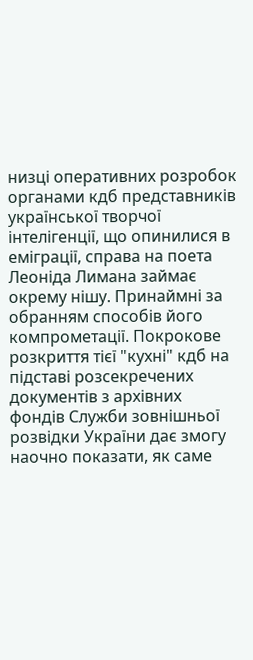низці оперативних розробок органами кдб представників української творчої інтелігенції, що опинилися в еміграції, справа на поета Леоніда Лимана займає окрему нішу. Принаймні за обранням способів його компрометації. Покрокове розкриття тієї "кухні" кдб на підставі розсекречених документів з архівних фондів Служби зовнішньої розвідки України дає змогу наочно показати, як саме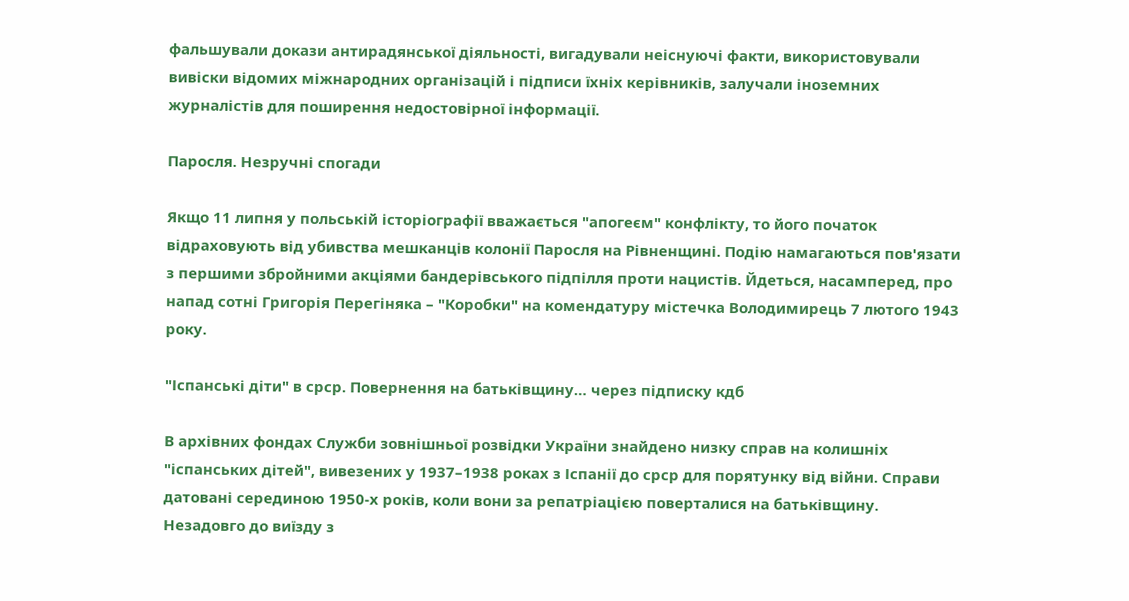фальшували докази антирадянської діяльності, вигадували неіснуючі факти, використовували вивіски відомих міжнародних організацій і підписи їхніх керівників, залучали іноземних журналістів для поширення недостовірної інформації.

Паросля. Незручні спогади

Якщо 11 липня у польській історіографії вважається "апогеєм" конфлікту, то його початок відраховують від убивства мешканців колонії Паросля на Рівненщині. Подію намагаються пов'язати з першими збройними акціями бандерівського підпілля проти нацистів. Йдеться, насамперед, про напад сотні Григорія Перегіняка – "Коробки" на комендатуру містечка Володимирець 7 лютого 1943 року.

"Іспанські діти" в срср. Повернення на батьківщину… через підписку кдб

В архівних фондах Служби зовнішньої розвідки України знайдено низку справ на колишніх "іспанських дітей", вивезених у 1937–1938 роках з Іспанії до срср для порятунку від війни. Справи датовані серединою 1950-х років, коли вони за репатріацією поверталися на батьківщину. Незадовго до виїзду з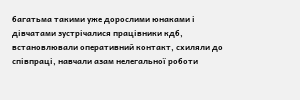багатьма такими уже дорослими юнаками і дівчатами зустрічалися працівники кдб, встановлювали оперативний контакт, схиляли до співпраці, навчали азам нелегальної роботи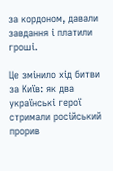за кордоном, давали завдання і платили гроші.

Це змінило хід битви за Київ: як два українські герої стримали російський прорив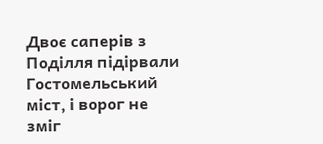Двоє саперів з Поділля підірвали Гостомельський міст, і ворог не зміг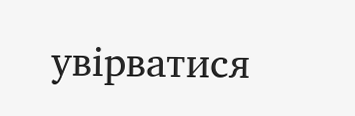увірватися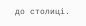до столиці.